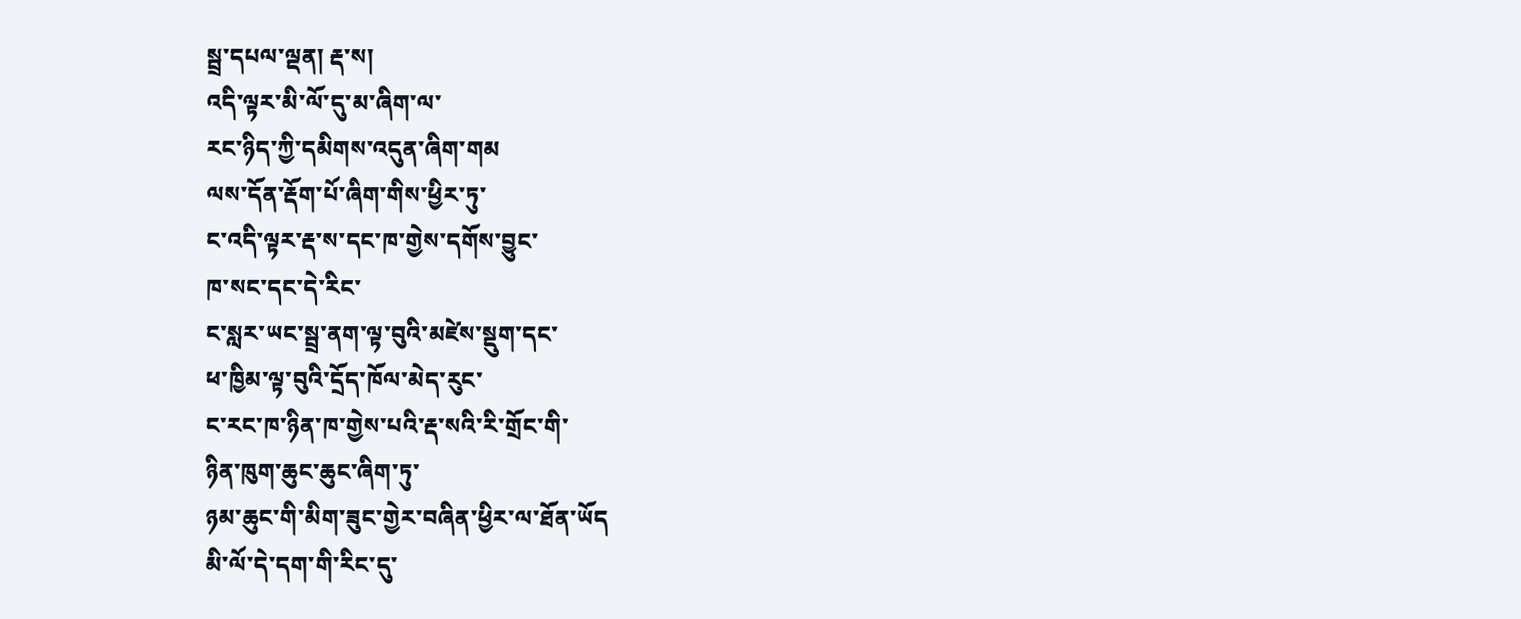སྦྲ་དཔལ་ལྡན། རྡ་ས།
འདི་ལྟར་མི་ལོ་དུ་མ་ཞིག་ལ་
རང་ཉིད་ཀྱི་དམིགས་འདུན་ཞིག་གམ
ལས་དོན་རྡོག་པོ་ཞིག་གིས་ཕྱིར་ཏུ་
ང་འདི་ལྟར་རྡ་ས་དང་ཁ་གྱེས་དགོས་བྱུང་
ཁ་སང་དང་དེ་རིང་
ང་སླར་ཡང་སྦྲ་ནག་ལྟ་བུའི་མཛེས་སྡུག་དང་
ཕ་ཁྱིམ་ལྟ་བུའི་དྲོད་ཁོལ་མེད་རུང་
ང་རང་ཁ་ཉིན་ཁ་གྱེས་པའི་རྡ་སའི་རི་གྲོང་གི་
ཉིན་ཁུག་ཆུང་ཆུང་ཞིག་ཏུ་
ཉམ་ཆུང་གི་མིག་ཟུང་གྱེར་བཞིན་ཕྱིར་ལ་ཐོན་ཡོད
མི་ལོ་དེ་དག་གི་རིང་དུ་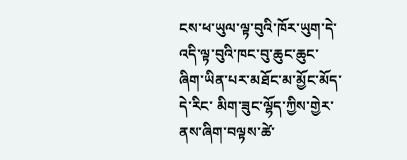ངས་ཕ་ཡུལ་ལྟ་བུའི་ཁོར་ཡུག་དེ་
འདི་ལྟ་བུའི་ཁང་བུ་ཆུང་ཆུང་ཞིག་ཡིན་པར་མཐོང་མ་མྱོང་མོད་
དེ་རིང་ མིག་ཟུང་ལྷོད་ཀྱིས་གྱེར་ནས་ཞིག་བལྟས་ཚེ་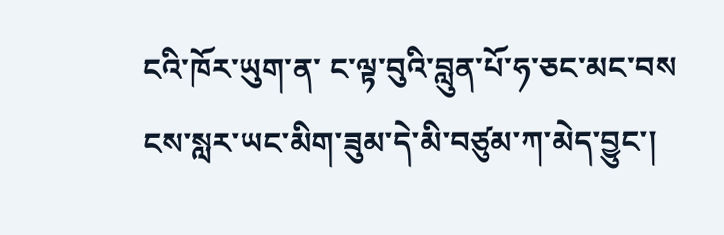ངའི་ཁོར་ཡུག་ན་ ང་ལྟ་བུའི་བླུན་པོ་ཧ་ཅང་མང་བས
ངས་སླར་ཡང་མིག་ཟུམ་དེ་མི་བཙུམ་ཀ་མེད་བྱུང་།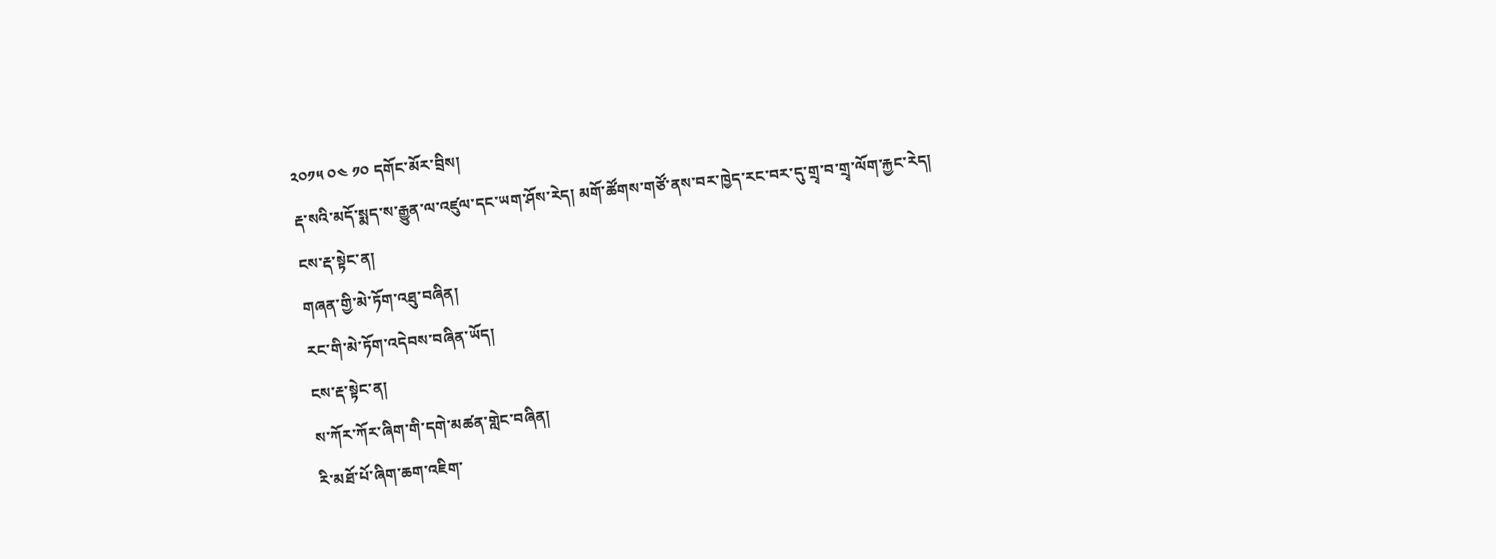༢༠༡༥ ༠༤ ༡༠ དགོང་མོར་བྲིས།
རྡ་སའི་མདོ་སྨད་ས་རྒྱུན་ལ་འཛུལ་དང་ཡག་ཤོས་རེད། མགོ་ཚོགས་གཙོ་ནས་བར་ཁྱེད་རང་བར་དུ་གྲྭ་བ་གྲྭ་ལོག་རྐྱང་རེད།
ངས་རྡ་སྟེང་ན།
གཞན་གྱི་མེ་ཏོག་འཐུ་བཞིན།
རང་གི་མེ་ཏོག་འདེབས་བཞིན་ཡོད།
ངས་རྡ་སྟེང་ན།
ས་ཀོར་ཀོར་ཞིག་གི་དགེ་མཚན་གླེང་བཞིན།
རི་མཐོ་པོ་ཞིག་ཆག་འཇིག་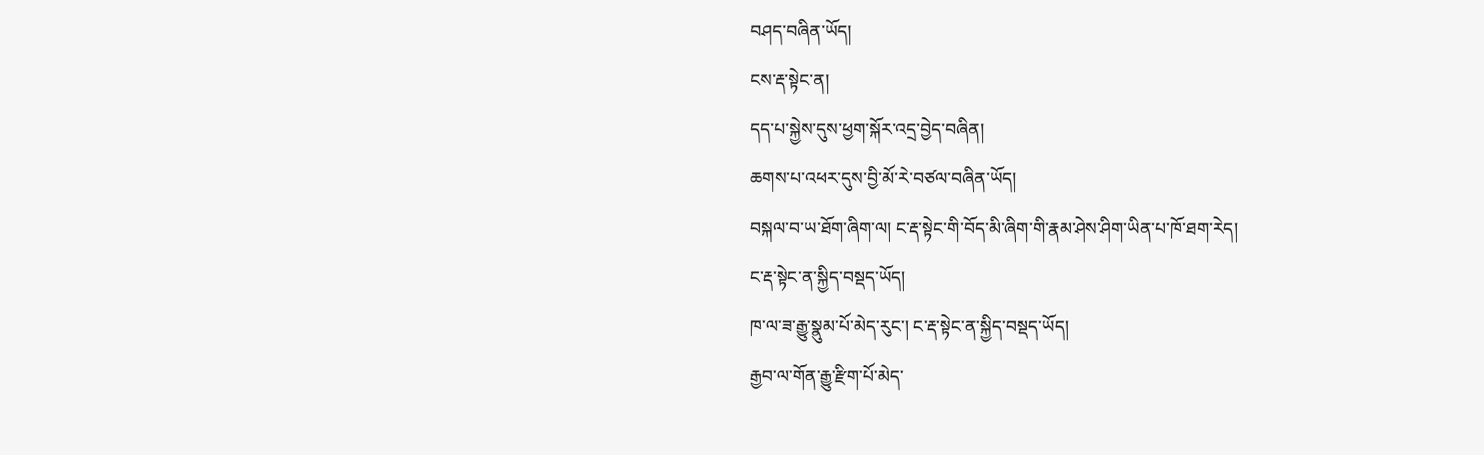བཤད་བཞིན་ཡོད།
ངས་རྡ་སྟེང་ན།
དད་པ་སྐྱེས་དུས་ཕྱག་སྐོར་འདྲ་བྱེད་བཞིན།
ཆགས་པ་འཕར་དུས་བྱི་མོ་རེ་བཙལ་བཞིན་ཡོད།
བསྐལ་བ་ཡ་ཐོག་ཞིག་ལ། ང་རྡ་སྟེང་གི་བོད་མི་ཞིག་གི་རྣམ་ཤེས་ཤིག་ཡིན་པ་ཁོ་ཐག་རེད།
ང་རྡ་སྟེང་ན་སྐྱིད་བསྡད་ཡོད།
ཁ་ལ་ཟ་རྒྱུ་སྣུམ་པོ་མེད་རུང་། ང་རྡ་སྟེང་ན་སྐྱིད་བསྡད་ཡོད།
རྒྱབ་ལ་གོན་རྒྱུ་རྫིག་པོ་མེད་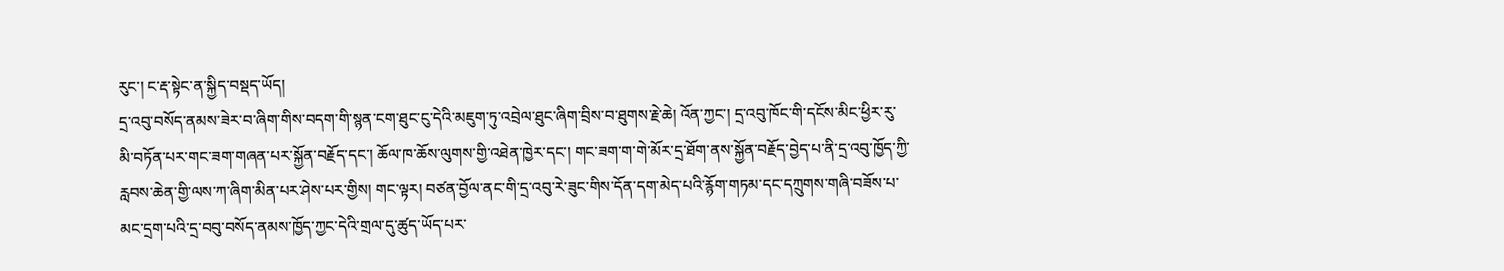རུང་། ང་རྡ་སྟེང་ན་སྐྱིད་བསྡད་ཡོད།
དྲ་འབུ་བསོད་ནམས་ཟེར་བ་ཞིག་གིས་བདག་གི་སྙན་ངག་ཐུང་ངུ་དེའི་མཇུག་ཏུ་འབྲེལ་ཐུང་ཞིག་བྲིས་བ་ཐུགས་རྗེ་ཆེ། འོན་ཀྱང་། དྲ་འབུ་ཁོང་གི་དངོས་མིང་ཕྱིར་རུ་མི་བཏོན་པར་གང་ཟག་གཞན་པར་སྐྱོན་བརྗོད་དང་། ཆོལ་ཁ་ཆོས་ལུགས་གྱི་འཐེན་ཁྱེར་དང་། གང་ཟག་ག་གེ་མོར་དྲ་ཐོག་ནས་སྐྱོན་བརྗོད་བྱེད་པ་ནི་དྲ་འབུ་ཁྱོད་ཀྱི་རླབས་ཆེན་གྱི་ལས་ཀ་ཞིག་མིན་པར་ཤེས་པར་གྱིས། གང་ལྟར། བཙན་བྱོལ་ནང་གི་དྲ་འབུ་རེ་ཟུང་གིས་དོན་དག་མེད་པའི་རྙོག་གཏམ་དང་དཀྲུགས་གཞི་བཟོས་པ་མང་དྲག་པའི་དྲ་བབུ་བསོད་ནམས་ཁྱོད་ཀྱང་དེའི་གྲལ་དུ་ཚུད་ཡོད་པར་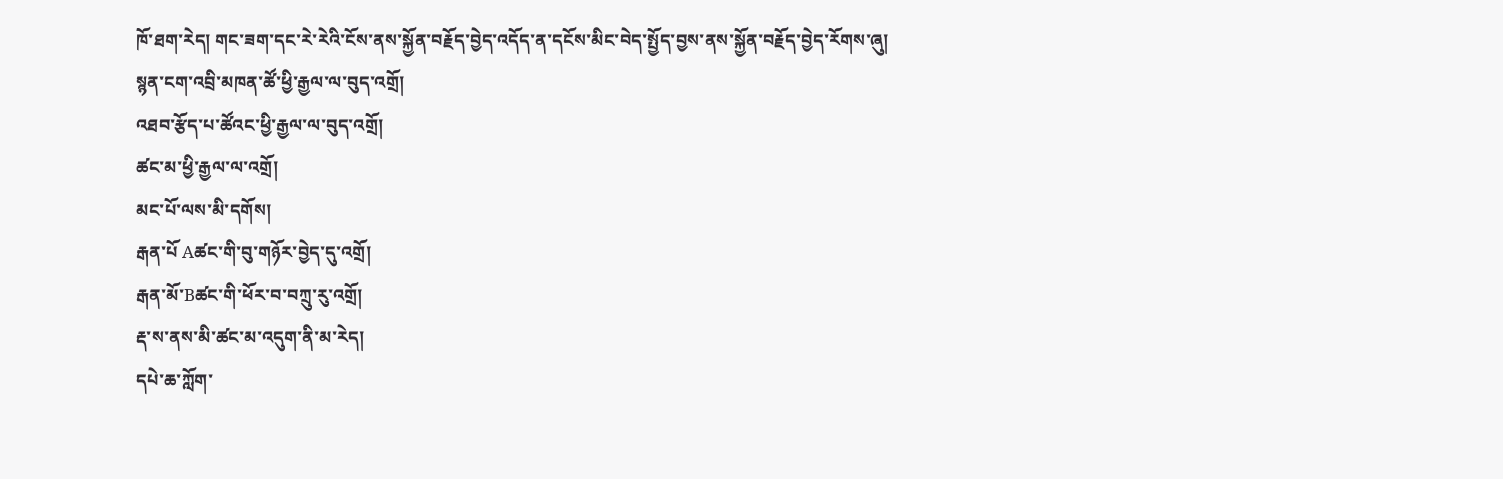ཁོ་ཐག་རེད། གང་ཟག་དང་རེ་རེའི་ངོས་ནས་སྐྱོན་བརྗོད་བྱེད་འདོད་ན་དངོས་མིང་བེད་སྤྱོད་བྱས་ནས་སྐྱོན་བརྗོད་བྱེད་རོགས་ཞུ།
སྙན་ངག་འབྲི་མཁན་ཚོ་ཕྱི་རྒྱལ་ལ་བུད་འགྲོ།
འཐབ་རྩོད་པ་ཚོའང་ཕྱི་རྒྱལ་ལ་བུད་འགྲོ།
ཚང་མ་ཕྱི་རྒྱལ་ལ་འགྲོ།
མང་པོ་ལས་མི་དགོས།
རྒན་པོ Aཚང་གི་བུ་གཉོར་བྱེད་དུ་འགྲོ།
རྒན་མོ་Bཚང་གི་ཕོར་བ་བཀྲུ་རུ་འགྲོ།
རྡ་ས་ནས་མི་ཚང་མ་འདུག་ནི་མ་རེད།
དཔེ་ཆ་ཀློག་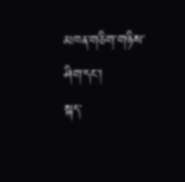མཁན་གཅིག་གཉིས་ཤིག་དང་།
སྐད་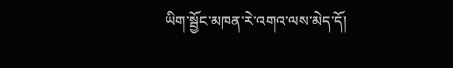ཡིག་སྦྱོང་མཁན་རེ་འགའ་ལས་མེད་དོ།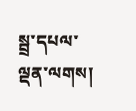སྦྲ་དཔལ་ལྡན་ལགས།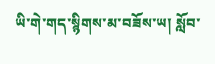ཡི་གེ་གད་སྙིགས་མ་བཟོས་ཡ། སློབ་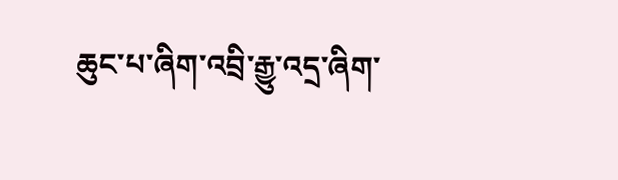ཆུང་པ་ཞིག་འབྲི་རྒྱུ་འདྲ་ཞིག་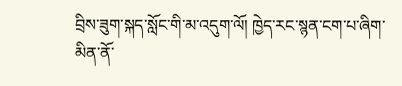བྲིས་ཟུག་སྐད་སློང་གི་མ་འདུག་ལོ། ཁྱེད་རང་སྙན་ངག་པ་ཞིག་མིན་ནོ་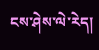ངས་ཤེས་ལེ་རེད།